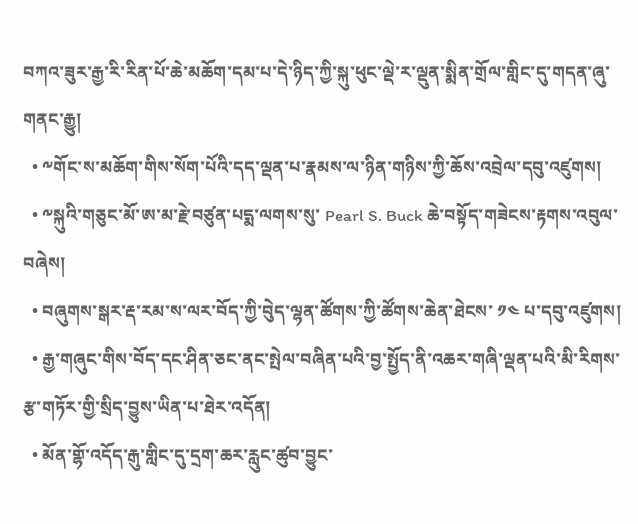བཀའ་ཟུར་རྒྱ་རི་རིན་པོ་ཆེ་མཆོག་དམ་པ་དེ་ཉིད་ཀྱི་སྐུ་ཕུང་ལྡེ་ར་ལྡུན་སྨིན་གྲོལ་གླིང་དུ་གདན་ཞུ་གནང་རྒྱུ།
  • ༸གོང་ས་མཆོག་གིས་སོག་པོའི་དད་ལྡན་པ་རྣམས་ལ་ཉིན་གཉིས་ཀྱི་ཆོས་འབྲེལ་དབུ་འཛུགས།
  • ༸སྐུའི་གཅུང་མོ་ཨ་མ་རྗེ་བཙུན་པདྨ་ལགས་སུ་ Pearl S. Buck ཆེ་བསྟོད་གཟེངས་རྟགས་འབུལ་བཞེས།
  • བཞུགས་སྒར་རྡ་རམ་ས་ལར་བོད་ཀྱི་བེུད་ལྷན་ཚོགས་ཀྱི་ཚོགས་ཆེན་ཐེངས་ ༡༤ པ་དབུ་འཛུགས།
  • རྒྱ་གཞུང་གིས་བོད་དང་ཤིན་ཅང་ནང་སྤེལ་བཞིན་པའི་བྱ་སྤྱོད་ནི་འཆར་གཞི་ལྡན་པའི་མི་རིགས་རྩ་གཏོར་གྱི་སྲིད་བྱུས་ཡིན་པ་ཐེར་འདོན།
  • མོན་གྷོ་འདོད་རྒུ་གླིང་དུ་དྲག་ཆར་རླུང་ཚུབ་བྱུང་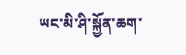ཡང་མི་ཤི་སྐྱོན་ཆག་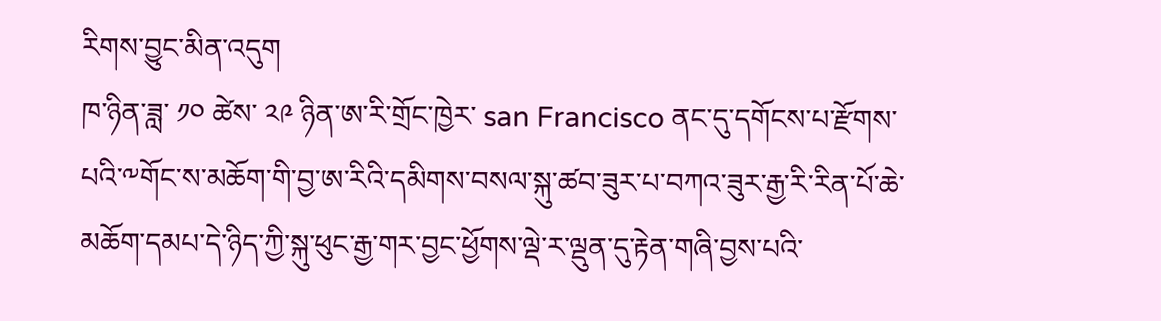རིགས་བྱུང་མིན་འདུག
ཁ་ཉིན་ཟླ་ ༡༠ ཚེས་ ༢༩ ཉིན་ཨ་རི་གྲོང་ཁྱེར་ san Francisco ནང་དུ་དགོངས་པ་རྫོགས་པའི་༸གོང་ས་མཆོག་གི་བྱ་ཨ་རིའི་དམིགས་བསལ་སྐུ་ཚབ་ཟུར་པ་བཀའ་ཟུར་རྒྱ་རི་རིན་པོ་ཆེ་མཆོག་དམཔ་དེ་ཉིད་ཀྱི་སྐུ་ཕུང་རྒྱ་གར་བྱང་ཕྱོགས་ལྡེ་ར་ལྡུན་དུ་རྟེན་གཞི་བྱས་པའི་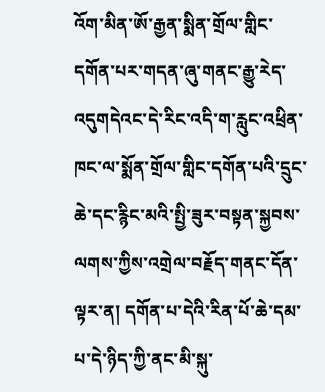འོག་མིན་ཨོ་རྒྱན་སྨིན་གྲོལ་གླིང་དགོན་པར་གདན་ཞུ་གནང་རྒྱུ་རེད་འདུགདེའང་དེ་རིང་འདི་ག་རླུང་འཕྲིན་ཁང་ལ་སྨོན་གྲོལ་གླིང་དགོན་པའི་དྲུང་ཆེ་དང་རྙིང་མའི་སྤྱི་ཟུར་བསྟན་སྐྱབས་ལགས་ཀྱིས་འགྲེལ་བརྗོད་གནང་དོན་ལྟར་ན། དགོན་པ་དེའི་རིན་པོ་ཆེ་དམ་པ་དེ་ཉིད་ཀྱི་ནང་མི་སྐུ་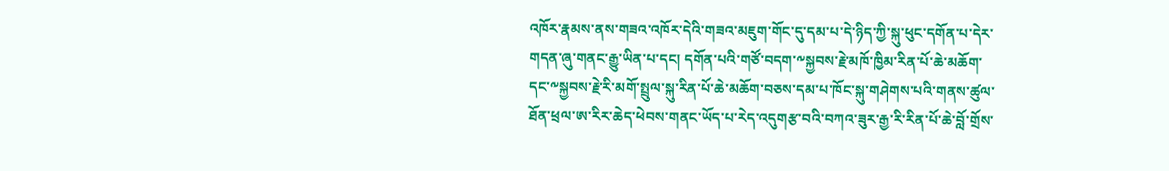འཁོར་རྣམས་ནས་གཟའ་འཁོར་དེའི་གཟའ་མཇུག་གོང་དུ་དམ་པ་དེ་ཉིད་ཀྱི་སྐུ་ཕུང་དགོན་པ་དེར་གདན་ཞུ་གནང་རྒྱུ་ཡིན་པ་དང། དགོན་པའི་གཙོ་བདག་༸སྐྱབས་རྗེ་མཁོ་ཁྱིམ་རིན་པོ་ཆེ་མཆོག་དང་༸སྐྱབས་རྗེ་རི་མགོ་སྤྲུལ་སྐུ་རིན་པོ་ཆེ་མཆོག་བཅས་དམ་པ་ཁོང་སྐུ་གཤེགས་པའི་གནས་ཚུལ་ཐོན་ཕྲལ་ཨ་རིར་ཆེད་ཕེབས་གནང་ཡོད་པ་རེད་འདུགརྩ་བའི་བཀའ་ཟུར་རྒྱ་རི་རིན་པོ་ཆེ་བློ་གྲོས་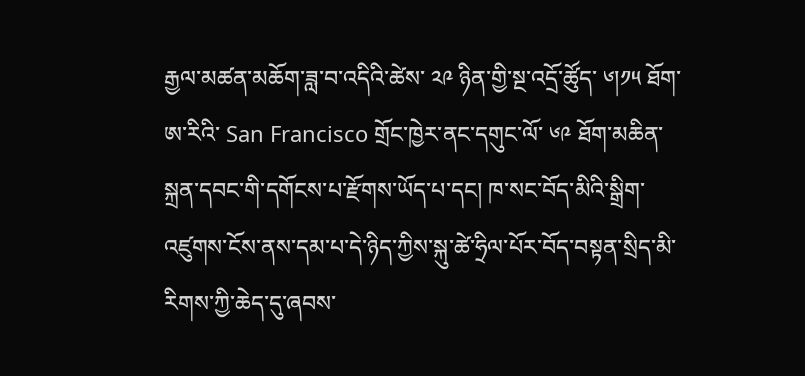རྒྱལ་མཚན་མཆོག་ཟླ་བ་འདིའི་ཚེས་ ༢༩ ཉིན་གྱི་སྔ་འདྲོ་ཚོུད་ ༦།༡༥ ཐོག་ཨ་རིའི་ San Francisco གྲོང་ཁྱེར་ནང་དགུང་ལོ་ ༦༩ ཐོག་མཆིན་སྐྲན་དབང་གི་དགོངས་པ་རྫོགས་ཡོད་པ་དང། ཁ་སང་བོད་མིའི་སྒྲིག་འཛུགས་ངོས་ནས་དམ་པ་དེ་ཉིད་ཀྱིས་སྐུ་ཚེ་ཧྲིལ་པོར་བོད་བསྟན་སྲིད་མི་རིགས་ཀྱི་ཆེད་དུ་ཞབས་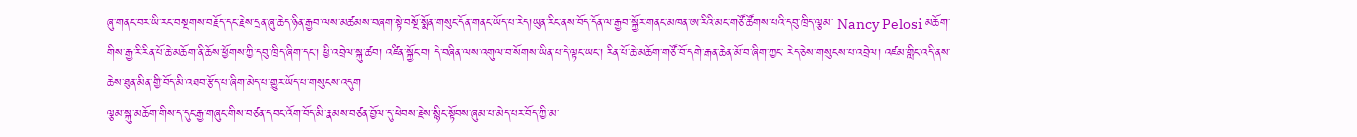ཞུ་གནང་བར་ཡི་རང་བསྔགས་བརྗོད་དང་རྗེས་དྲན་ཞུ་ཆེད་ཉིན་རྒྱབ་ལས་མཚམས་བཞག་སྟེ་བསྔོ་སྨོན་གསུང་དོན་གནང་ཡོད་པ་རེད།ཡུན་རིང་ནས་བོད་དོན་ལ་རྒྱབ་སྐྱོར་གནང་མཁན་ཨ་རིའི་མང་གཙོ་ཚོགས་པའི་དབུ་ཁྲིད་ལྕམ་ Nancy Pelosi མཆོག་གིས་རྒྱ་རི་རིན་པོ་ཆེ་མཆོག་ནི་ཆོས་ཕྱོགས་ཀྱི་དབུ་ཁྲིད་ཞིག་དང་། ཕྱི་འབྲེལ་སྐུ་ཚབ། འཛིན་སྐྱོང་བ། དེ་བཞིན་ལས་འགུལ་བ་སོགས་ཡིན་པ་དེ་ལྟང་ཡང་། རིན་པོ་ཆེ་མཆོག་གཙོ་བོ་དགེ་རྒན་ཆེན་མོ་བ་ཞིག་ཀྱང་ རེད་ཅེས་གསུངས་པ་འབྲེལ། འཛམ་གླིང་འདི་ནས་ཆེས་ཐུན་མིན་གྱི་བོད་མི་འཐབ་རྩོད་པ་ཞིག་མེད་པ་གྱུར་ཡོད་པ་གསུངས་འདུག
ལྕམ་སྐུ་མཆོག་གིས་ད་དུང་རྒྱ་གཞུང་གིས་བཙན་དབང་འོག་བོད་མི་རྣམས་བཙན་བྱོལ་དུ་ཕེབས་རྗེས་སྙིང་སྟོབས་ཞུམ་པ་མེད་པར་བོད་ཀྱི་མ་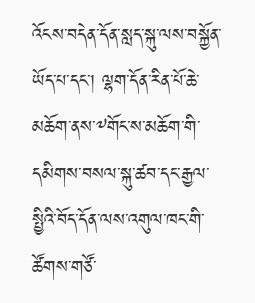འོངས་བདེན་དོན་སླད་སྐུ་ལས་བསྐྱོན་ཡོད་པ་དང་། ལྷག་དོན་རིན་པོ་ཆེ་མཆོག་ནས་༸གོང་ས་མཆོག་གི་དམིགས་བསལ་སྐུ་ཚབ་དང་རྒྱལ་སྤྱིའི་བོད་དོན་ལས་འགུལ་ཁང་གི་ཚོགས་གཙོ་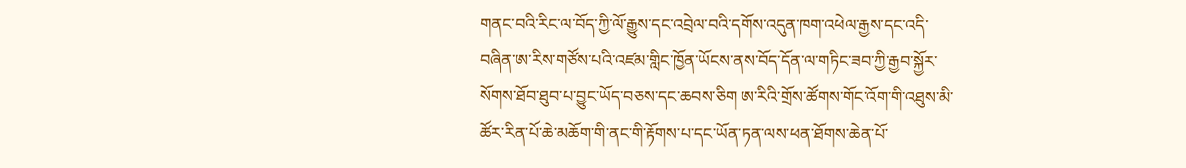གནང་བའི་རིང་ལ་བོད་ཀྱི་ལོ་རྒྱུས་དང་འབྲེལ་བའི་དགོས་འདུན་ཁག་འཕེལ་རྒྱས་དང་འདི་བཞིན་ཨ་རིས་གཙོས་པའི་འཛམ་གླིང་ཁྱོན་ཡོངས་ནས་བོད་དོན་ལ་གཏིང་ཟབ་ཀྱི་རྒྱབ་སྐྱོར་སོགས་ཐོབ་ཐུབ་པ་བྱུང་ཡོད་བཅས་དང་ཆབས་ཅིག ཨ་རིའི་གྲོས་ཚོགས་གོང་འོག་གི་འཐུས་མི་ཚོར་རིན་པོ་ཆེ་མཆོག་གི་ནང་གི་རྟོགས་པ་དང་ཡོན་ཏན་ལས་ཕན་ཐོགས་ཆེན་པོ་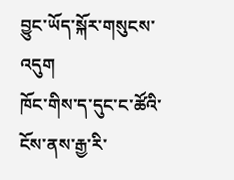བྱུང་ཡོད་སྐོར་གསུངས་འདུག
ཁོང་གིས་ད་དུང་ང་ཚོའི་ངོས་ནས་རྒྱ་རི་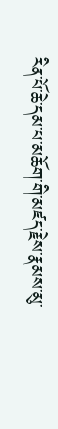རིན་པོ་ཆེ་དམ་པ་མཆོག་གི་མཛད་རྗེས་རྣམས་མུ་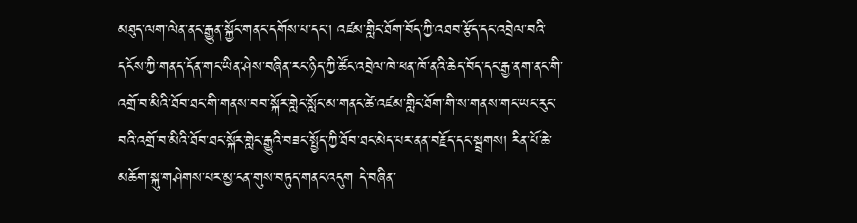མཐུད་ལག་ལེན་ནང་རྒྱུན་སྐྱོང་གནང་དགོས་པ་དང་། འཛམ་གླིང་ཐོག་བོད་ཀྱི་འཐབ་རྩོད་དང་འབྲེལ་བའི་དངོས་ཀྱི་གནད་དོན་གང་ཡིན་ཤེས་བཞིན་རང་ཉིད་ཀྱི་ཚོང་འབྲེལ་ཁེ་ཕན་ཁོ་ནའི་ཆེད་བོད་དང་རྒྱ་ནག་ནང་གི་འགྲོ་བ་མིའི་ཐོབ་ཐང་གི་གནས་བབ་སྐོར་གླེང་སློང་མ་གནང་ཚེ་འཛམ་གླིང་ཐོག་གི་ས་གནས་གང་ཡང་རུང་བའི་འགྲོ་བ་མིའི་ཐོབ་ཐང་སྐོར་གླེང་རྒྱུའི་བཟང་སྤྱོད་ཀྱི་ཐོབ་ཐང་མེད་པར་ནན་བརྗོད་དང་སྦྲགས། རིན་པོ་ཆེ་མཆོག་སྐུ་གཤེགས་པར་མྱ་ངན་གུས་བཏུད་གནང་འདུག དེ་བཞིན་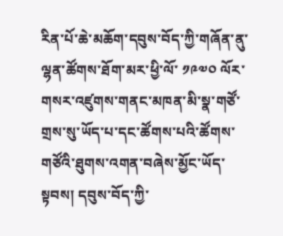རིན་པོ་ཆེ་མཆོག་དབུས་བོད་ཀྱི་གཞོན་ནུ་ལྷན་ཚོགས་ཐོག་མར་ཕྱི་ལོ་ ༡༩༧༠ ལོར་གསར་འཛུགས་གནང་མཁན་མི་སྣ་གཙོ་གྲས་སུ་ཡོད་པ་དང་ཚོགས་པའི་ཚོགས་གཙོའི་ཐུགས་འགན་བཞེས་མྱོང་ཡོད་སྟབས། དབུས་བོད་ཀྱི་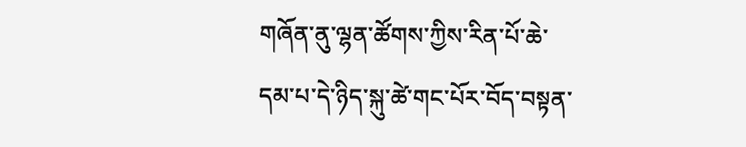གཞོན་ནུ་ལྷན་ཚོགས་ཀྱིས་རིན་པོ་ཆེ་དམ་པ་དེ་ཉིད་སྐུ་ཚེ་གང་པོར་བོད་བསྟན་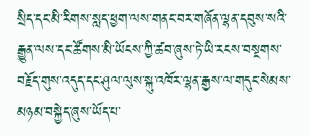སྲིད་དང་མི་རིགས་སླད་ཕྱག་ལས་གནང་བར་གཞོན་ལྷན་དབུས་སའི་རྒྱུན་ལས་དང་ཚོགས་མི་ཡོངས་ཀྱི་ཚབ་ཞུས་ཏེ་ཡི་རངས་བསྔགས་བརྗོད་གུས་འདུད་དང་ཤུལ་ལུས་སྐུ་འཁོར་ལྷན་རྒྱས་ལ་གདུང་སེམས་མཉམ་བསྐྱེད་ཞུས་ཡོད་པ་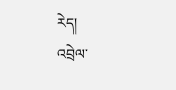རེད།
འབྲེལ་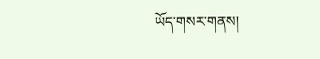ཡོད་གསར་གནས།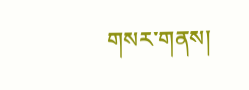གསར་གནས།